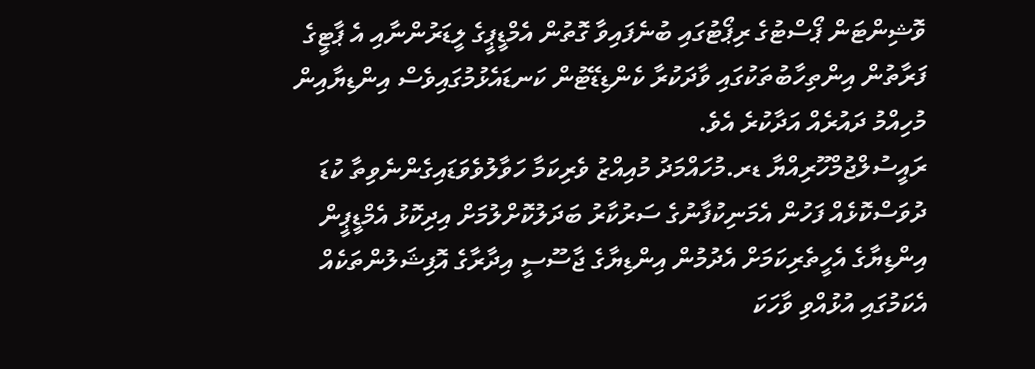ވޮޝިންޓަން ޕޯސްޓުގެ ރިޕޯޓުގައި ބުނެފައިވާ ގޮތުން އެމްޑީޕީގެ ލީޑަރުންނާއި އެ ޕާޓީގެ ފަރާތުން އިންތިހާބުތަކުގައި ވާދަކުރާ ކެންޑިޑޭޓުން ކަނޑައެޅުމުގައިވެސް އިންޑިޔާއިން މުހިއްމު ދައުރެއް އަދާކުރެ އެވެ.
ރައީސުލްޖުމްހޫރިއްޔާ ޑރ.މުހައްމަދު މުއިއްޒު ވެރިކަމާ ހަވާލުވެވަޑައިގެންނެވިތާ ކުޑަ ދުވަސްކޮޅެއް ފަހުން އެމަނިކުފާނުގެ ސަރުކާރު ބަދަލުކޮށްލުމަށް އިދިކޮޅު އެމްޑީޕީން އިންޑިޔާގެ އެހީތެރިކަމަށް އެދުމުން އިންޑިޔާގެ ޖާސޫސީ އިދާރާގެ އޮފިޝަލުންތަކެއް އެކަމުގައި އުޅުއްވި ވާހަކަ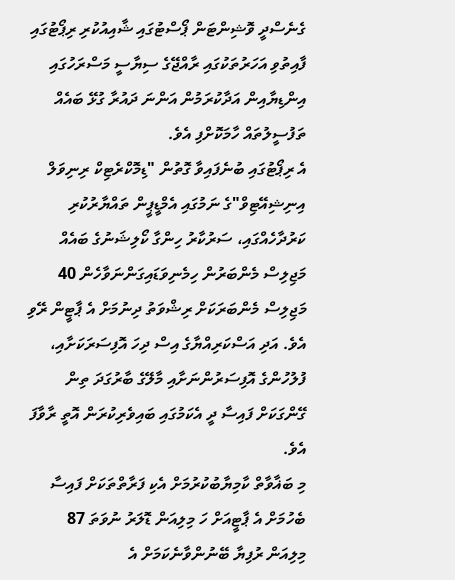ގެނެސްދީ ވޮޝިންޓަން ޕޯސްޓުގައި ޝާއިއުކުރި ރިޕޯޓުގައި ފާއިތުވި އަހަރުތަކުގައި ރާއްޖޭގެ ސިޔާސީ މަސްރަހުގައި އިންޑިޔާއިން އަދާކުރަމުން އަންނަ ދައުރާ ގުޅޭ ބައެއް ތަފުސީލުތައް ހާމަކޮށްފި އެވެ.
އެ ރިޕޯޓުގައި ބުނެފައިވާ ގޮތުން "ޑިމޮކްރެޓިކް ރިނިވަލް އިނިޝިއޭޓިވް"ގެ ނަމުގައި އެމްޑީޕީން ތައްޔާރުކުރި ކަރުދާހެއްގައި، ސަރުކާރު ހިންގާ ކޯލިޝަނުގެ ބައެއް މަޖިލިސް މެންބަރުން ހިމެނިވަޑައިގަންނަވާހެން 40 މަޖިލިސް މެންބަރަކަށް ރިޝްވަތު ދިނުމަށް އެ ޕާޓީން ރޭވި އެވެ. އަދި އަސްކަރިއްޔާގެ އިސް ދިހަ އޮފިސަރަކަށާއި، ފުލުހުންގެ އޮފިސަރުންނަށާއި މާލޭގެ ބާރުގަދަ ތިން ގޭންގަކަށް ފައިސާ ދީ އެކަމުގައި ބައިވެރިކުރަން އޮތީ ރާވާފަ އެވެ.
މި ބަޣާވާތް ކާމިޔާބުކުރުމަށް އެކި ފަރާތްތަކަށް ފައިސާ ބެހުމަށް އެ ޕާޓީއަށް ހަ މިލިއަން ޑޮލަރު ނުވަތަ 87 މިލިއަން ރުފިޔާ ބޭނުންވާނެކަމަށް އެ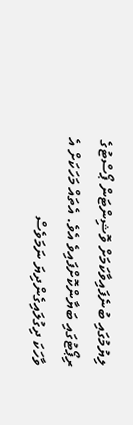ލިޔުމުގައި ބުނެފައިވާކަމަށް ވޮޝިންޓަން ޕޯސްޓުގެ ރިޕޯޓުގައި ބަޔާންކޮށްފައިވެ އެވެ. އެތައް މަހަކަށް އެ ވާހަކަ ދިގުލައިގެންދިޔަ ނަމަވެސް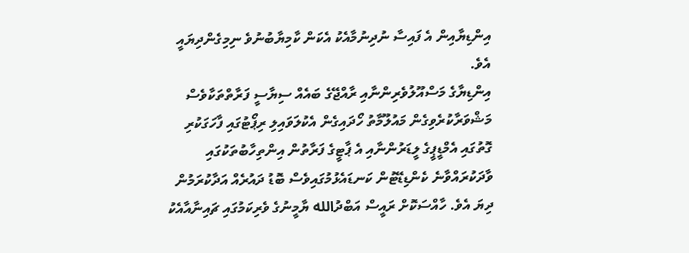އިންޑިޔާއިން އެ ފައިސާ ނުދިނުމާއެކު އެކަން ކާމިޔާބުނުވެ ނިމިގެންދިޔައީ އެވެ.
އިންޑިޔާގެ މަސްއޫލުވެރިންނާއި ރާއްޖޭގެ ބައެއް ސިޔާސީ ފަރާތްތަކާވެސް މަޝްވަރާކުރެވިގެން މައުލޫމާތު ހޯދައިގެން އެކުލަވައިލި ރިޕޯޓުގައި ފާހަގަކުރި ގޮތުގައި އެމްޑީޕީގެ ލީޑަރުންނާއި އެ ޕާޓީގެ ފަރާތުން އިންތިހާބުތަކުގައި ވާދަކުރައްވާނެ ކެންޑިޑޭޓުން ކަނޑައެޅުމުގައިވެސް ބޮޑު ދައުރެއް އަދާކުރަމުން ދިޔަ އެވެ. ހާއްސަކޮށް ރައީސް އަބްދުالله ޔާމީނުގެ ވެރިކަމުގައި ޗައިނާއާއެކު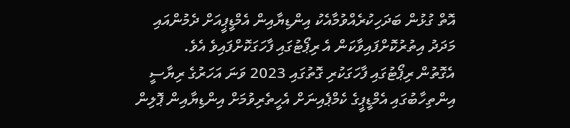އޮތް ގުޅުން ބަދަހިކުރެއްވުމާއެކު އިންޑިޔާއިން އެމްޑީޕީއަށް ދެމުންއައި މަދަދު އިތުރުކޮށްފައިވާކަން އެ ރިޕޯޓުގައި ފާހަގަކޮށްފައިވެ އެވެ.
އެގޮތުން ރިޕޯޓުގައި ފާހަގަކުރި ގޮތުގައި 2023 ވަނަ އަހަރުގެ ރިޔާސީ އިންތިހާބުގައި އެމްޑީޕީގެ ކެމްޕެއިނަށް އެހީތެރިވުމަށް އިންޑިޔާއިން ޕޮލިން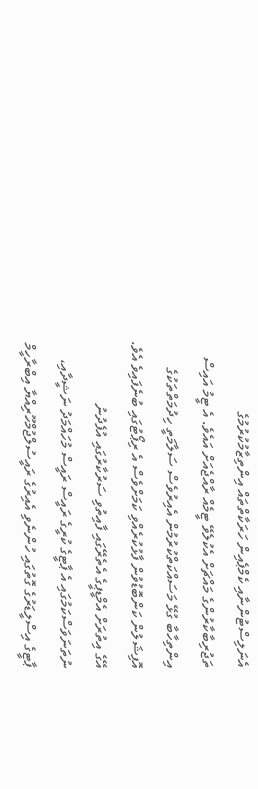އެނަލިސްޓުންނާއި ކެމްޕެއިން ހަރަކާތްތައް އިންތިޒާމުކުރުމުގެ ތަޖުރިބާކާރުންގެ މައްޗަށް އެކުލެވޭ ޓީމެއް ރާއްޖެއަށް އައެވެ. އެ ޓީމު އައިސް އިންތިހާބާ ގުޅޭ މަސައްކަތްކުރުމުން އެއިރުވެސް ސަލާމަތީ ހިދުމަތްތަކުގެ އޮފިޝަލުން ކަންބޮޑުވުން ފާޅުކުރެއްވި ކަމަށްވެސް އެ ރިޕޯޓުގައި ބުނެފައިވެ އެވެ.
އޭގެ އިތުރަށް އެމްޑީޕީގެ އެތެރޭގައި ފާއިތުވި ސަރުކާރުގައި އުފެދުނު ނުތަނަވަސްކަމުގައި އެ ޕާޓީގެ ކުރީގެ ރައީސް ރައީސް މުހައްމަދު ނަޝީދާއި، ޕާޓީގެ އިސްލީޑަރުގެ ގޮތުގައި ހުންނެވި އެއިރުގެ ރައީސުލްޖުމްހޫރިއްޔާ އިބްރާހީމް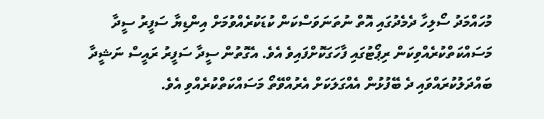މުހައްމަދު ސޯލިހާ ދެމެދުގައި އޮތް ނުތަނަވަސްކަން ކުޑަކުރެއްވުމަށް އިންޑިޔާ ސަފީރު ސީދާ މަސައްކަތްކުރެއްވިކަން ރިޕޯޓުގައި ފާހަގަކޮށްފައިވެ އެވެ. އެގޮތުން ސީދާ ސަފީރު ރައީސް ނަޝީދާ ބައްދަލުކުރައްވައި ދެ ބޭފުޅުން އެއްގަލަކަށް އެރުއްވޭތޯ މަސައްކަތްކުރެއްވި އެވެ.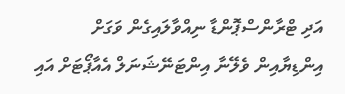އަދި ޓްރާންސްޕޮންޑާ ނިއްވާލައިގެން ވަގަށް އިންޑިޔާއިން ވެލޭނާ އިންޓަނޭޝަނަލް އެއާޕޯޓަށް އައި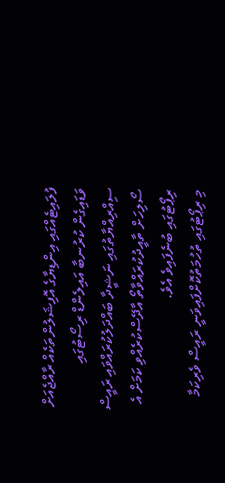ފުލައިޓެއްގައި އިންޑިޔާގެ އޮފިޝަލުންތަކެއް ރާއްޖެއަށް ވަޑައިގެން ކުރުނބާ އައިލެންޑް ރިސޯޓުގައި ސިއްރިއްޔާތުގައި ނަޝީދާ ބައްދަލުކުރައްވައި ރައީސް ސޯލިހަށް ތާއީދުކުރައްވާތޯ އާދޭސްކުރެއްވި ކަމަށް އެ ރިޕޯޓުގައި ބުނެފައިވެ އެވެ.
މި ރިޕޯޓުގައި ތުހުމަތުކޮށްފައިވަނީ ރައީސް ވެރިކަމާ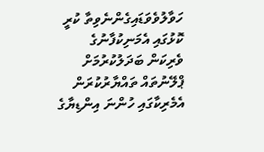ހަވާލުވެވަޑައިގެންނެވިތާ ކުރީ ކޮޅުގައި އެމަނިކުފާނުގެ ވެރިކަން ބަދަލުކުރުމަށް ޕްލޭނުތައް ތައްޔާރުކުރަން އެމެރިކާގައި ހުންނަ އިންޑިޔާގެ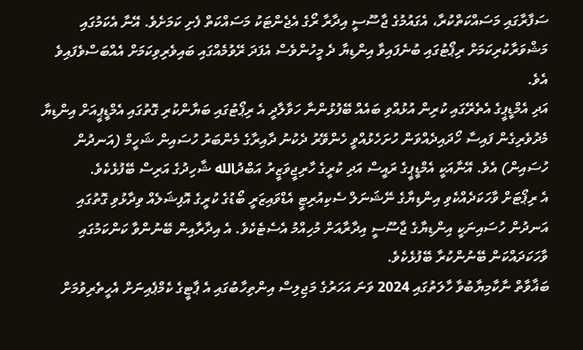ސަފާރާގައި މަސައްކަތްކުރާ، އެގައުމުގެ ޖާސޫސީ އިދާރާ ރޯގެ އެޖެންޓަކު މަސައްކަތް ފެށި ކަމަށެވެ. އޭނާ އެކަމުގައި މަޝްވަރާކުރިކަމަށް ރިޕޯޓުގައި ބުނެފައިވާ އިންޑިޔާ ދެ މީހުންވެސް އެފަދަ ރޭވުމެއްގައި ބައިވެރިވިކަމަށް އެއްބަސްވެފައިވެ އެވެ.
އަދި އެމްޑީޕީގެ އެތެރޭގައި ކުރިން އުޅުއްވި ބައެއް ބޭފުޅުންނާ ހަވާލާދީ އެ ރިޕޯޓުގައި ބަޔާންކުރި ގޮތުގައި އެމްޑީޕީއަށް އިންޑިޔާ މެދުވެރިގެން ފައިސާ ހޯދައިދެއްވަން ހުށަހެޅުއްވީ ހެންވޭރު ދެކުނު ދާއިރާގެ މެންބަރު ހުސައިން ޝަހީމް (އަނދުން ހުސައިން) އެވެ. އޭނާއަކީ އެމްޑީޕީގެ ރައީސް އަދި ކުރީގެ ހާރިޖީވަޒީރު އަބްދުالله ޝާހިދުގެ އަރިސް ބޭފުޅެކެވެ.
އެ ރިޕޯޓަށް ވާހަކަދެއްކެވި އިންޑިޔާގެ ނޭޝަނަލް ސެކިއުރިޓީ އެޑްވައިޒަރީ ބޯޑުގެ ކުރީގެ އޮފިޝަލެއް ވިދާޅުވި ގޮތުގައި އަނދުން ހުސައިނަކީ އިންޑިޔާގެ ޖާސޫސީ އިދާރާއަށް މުހިއްމު އެސެޓެކެވެ. އެ އިދާރާއިން ބޭނުންވާ ކަންކަމުގައި ވާހަކަދައްކަން ބޭނުންކުރާ ބޭފުޅެކެވެ.
ބަޣާވާތް ނާކާމިޔާބުވާ ހާލަތުގައި 2024 ވަނަ އަހަރުގެ މަޖިލިސް އިންތިހާބުގައި އެ ޕާޓީގެ ކެމްޕެއިނަށް އެހީތެރިވުމަށް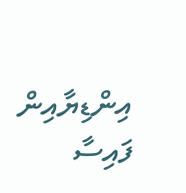އިންޑިޔާއިން ފައިސާ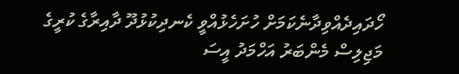ހޯދައިދެއްވިދާނެކަމަށް ހުށަހެޅުއްވީ ކެނދިކުޅުދޫ ދާއިރާގެ ކުރީގެ މަޖިލިސް މެންބަރު އަހްމަދު އީސަ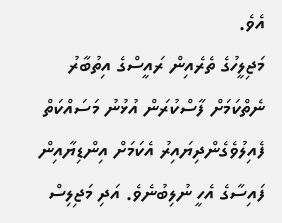އެވެ.
މަޖިލީހުގެ ތެރެއިން ރައީސްގެ އިތުބާރު ނެތްކަމަށް ފާސްކުރަން އުޅުނު މަސައްކަތް ފެއިލުވެގެންދިޔައިރު އެކަމަށް އިންޑިޔާއިން ފައިސާގެ އެހީ ނުލިބުނެވެ. އަދި މަޖިލިސް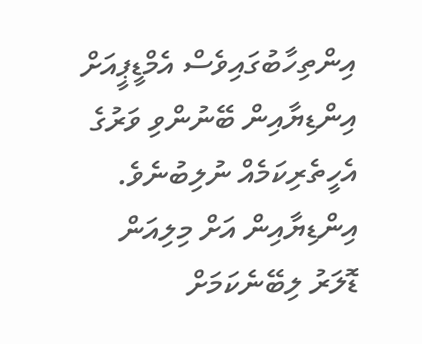އިންތިހާބުގައިވެސް އެމްޑީޕީއަށް އިންޑިޔާއިން ބޭނުންވި ވަރުގެ އެހީތެރިކަމެއް ނުލިބުނެވެ. އިންޑިޔާއިން އަށް މިލިއަން ޑޮލަރު ލިބޭނެކަމަށް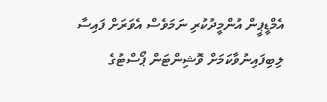އެމްޑީޕީން އުންމީދުކުރި ނަމަވެސް އެވަރަށް ފައިސާ ލިބިފައިނުވާކަމަށް ވޮޝިންޓަން ޕޯސްޓުގެ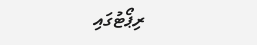ރިޕޯޓުގައި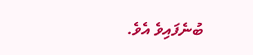ބުނެފައިވެ އެވެ.